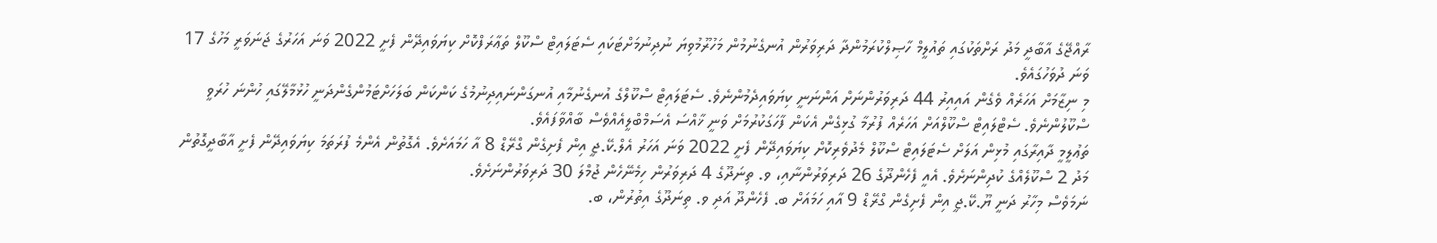ރާއްޖޭގެ އާބާދީ މަދު ރަށްތަކުގައި ތައުލީމް ހާޞިލްކުރަމުންދާ ދަރިވަރުން އުނގެނުމުން މަހުރޫމުވިޔަ ނުދިނުމަށްޓަކައި ސެޓަލައިޓް ސްކޫލް ތަޢާރަފްކޮށް ކިޔަވައިދޭން ފެށީ 2022 ވަނަ އަހަރުގެ ޖަނަވަރީ މަހުގެ 17 ވަނަ ދުވަހުގައެވެ.
މި ނިޒާމަށް އަހަރެއް ވެގެން އައިއިރު 44 ދަރިވަރުންނަށް އަންނަނީ ކިޔަވައިދެމުންނެވެ. ސެޓަލައިޓް ސްކޫލްގެ އުނގެނުމާއި އުނގަންނައިދިނުމުގެ ކަންކަން ބަލަހަށްޓަމުންގެންދަނީ ހުޅުމާލޭގައި ހުންނަ ހުރަވީ ސްކޫލުންނެވެ. ސެޓްލައިޓް ސްކޫލްއަށް އަހަރެއް ފުރުމާ ގުޅިގެން އެކަން ފާހަގަކުރުމަށް ވަނީ ޚާއްސަ އެސަމްބްލީއެއްވެސް ބާއްވާފައެވެ.
ތަޢުލީމީ ދާއިރާގައި މުޅިން އަލަށް ސެޓަލައިޓް ސްކޫލް މެދުވެރިކޮށް ކިޔަވައިދޭން ފެށީ 2022 ވަނަ އަހަރު އެލް.ކޭ.ޖީ އިން ފެށިގެން ގްރޭޑް 8 އާ ހަމައަށެވެ. އެގޮތުން އެންމެ ފުރަތަމަ ކިޔަވައިދޭން ފެށީ އާބާދީގޮތުން މަދު 2 ސްކޫލެއްގެ ކުދިންނަށެވެ. އެއީ ފެހެންދޫގެ 26 ދަރިވަރުންނާއި، ވ. ތިނަދޫގެ 4 ދަރިވަރުން ހިމެނޭހެން ޖުމްލަ 30 ދަރިވަރުންނަށެވެ.
ނަމަވެސް މިހާރު ދަނީ ޔޫ.ކޭ.ޖީ އިން ފެށިގެން ގްރޭޑް 9 އާއި ހަމައަށް ބ. ފެހެންދޫ އަދި ވ. ތިނަދޫގެ އިތުރުން، ބ.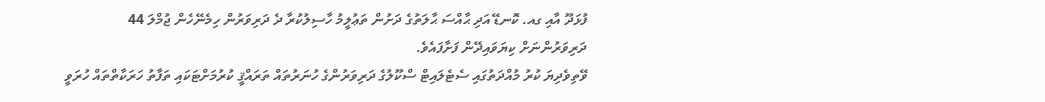ފުޅަދޫ އާއި ގއ. ކޮނޑޭ އަދި ޙާއްސަ ޙާލަތުގެ ދަށުން ތަޢުލީމު ހާސިލުކުރާ ދެ ދަރިވަރުން ހިމެނޭހެން ޖުމްލަ 44 ދަރިވަރުންނަށް ކިޔަވައިދޭން ފަށާފައެވެ.
ވޭތިވެދިޔަ ކުރު މުއްދަތުގައި ސެޓެލައިޓް ސްކޫލުގެ ދަރިވަރުންގެ ހުނަރުތައް ތަރައްޤީ ކުރުމަށްޓަކައި ތަފާތު ހަރަކާތްތައް ހުރަވީ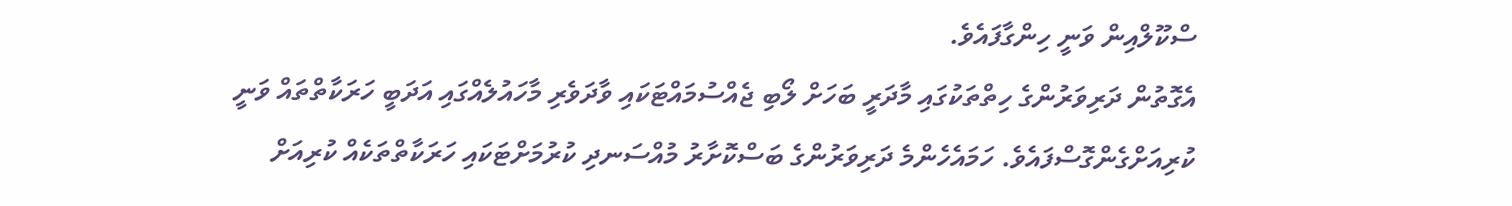ސްކޫލްއިން ވަނީ ހިންގާފައެވެ.
އެގޮތުން ދަރިވަރުންގެ ހިތްތަކުގައި މާދަރީ ބަހަށް ލޯބި ޖެއްސުމައްޓަކައި ވާދަވެރި މާހައުލެއްގައި އަދަބީ ހަރަކާތްތައް ވަނީ ކުރިއަށްގެންގޮސްފައެވެ. ހަމައެހެންމެ ދަރިވަރުންގެ ބަސްކޮށާރު މުއްސަނދި ކުރުމަށްޓަކައި ހަރަކާތްތަކެއް ކުރިއަށް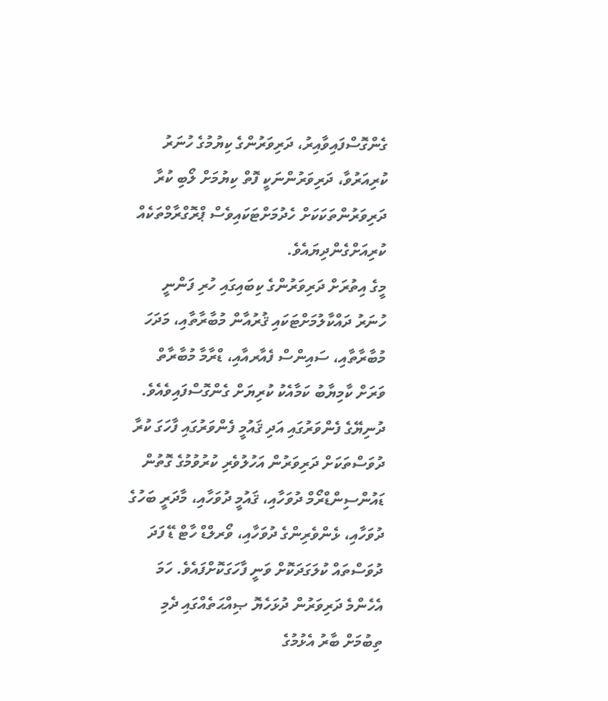ގެންގޮސްފައިވާއިރު، ދަރިވަރުންގެ ކިޔުމުގެ ހުނަރު ކުރިއަރުވާ، ދަރިވަރުންނަކީ ފޮތް ކިޔުމަށް ލޯބި ކުރާ ދަރިވަރުންތަކަކަށް ހެދުމަށްޓަކައިވެސް ޕްރޮގްރާމްތަކެއް ކުރިއަށްގެންދިޔައެވެ.
މީގެ އިތުރަށް ދަރިވަރުންގެ ކިބައިގައި ހުރި ފަންނީ ހުނަރު ދައްކާލުމަށްޓަކައި ޤުރުއާން މުބާރާތާއި، މަދަހަ މުބާރާތާއި، ސައިންސް ފެއާރއާއި، ޑްރާމާ މުބާރާތް ވަރަށް ކާމިޔާބު ކަމާއެކު ކުރިޔަށް ގެންގޮސްފައިވެއެވެ.
ދުނިޔޭގެ ފެންވަރުގައި އަދި ޤައުމީ ފެންވަރުގައި ފާހަގަ ކުރާ ދުވަސްތަކަށް ދަރިވަރުން އަހުލުވެރި ކުރުވުމުގެ ގޮތުން ޑައުންސިންޑްރޯމް ދުވަހާއި، ޤައުމީ ދުވަހާއި، މާދަރީ ބަހުގެ ދުވަހާއި، ޅެންވެރިންގެ ދުވަހާއި، ވޯރލްޑް ހާޓް ޑޭ ފަދަ ދުވަސްތައް ކުލަގަދަކޮށް ވަނީ ފާހަގަކޮށްފައެވެ. ހަމަ އެހެންމެ ދަރިވަރުން ދުޅަހެޔޮ ޞިއްޙަތެއްގައި ދެމި ތިބުމަށް ބާރު އެޅުމުގެ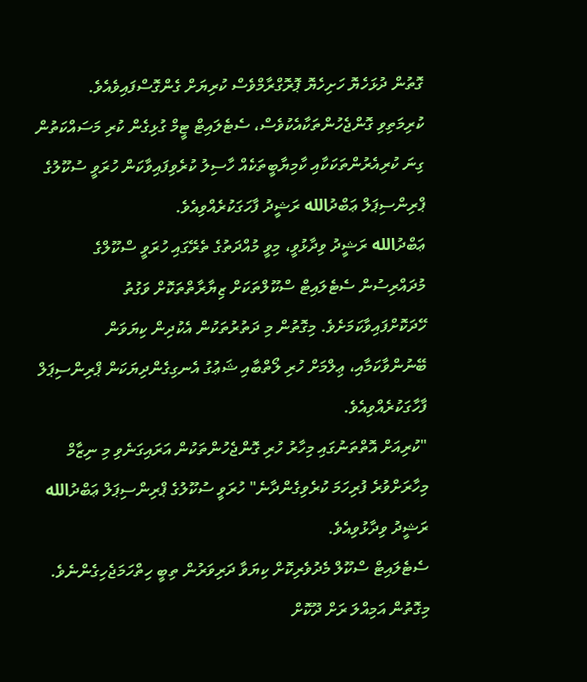ގޮތުން ދުޅަހެޔޮ ހަށިހެޔޮ ޕޮރޮގްރާމްވެސް ކުރިޔަށް ގެންގޮސްފައިވެއެވެ.
ކުރިމަތިވި ގޮންޖެހުންތަކާއެކުވެސް، ސެޓެލައިޓް ޓީމް ގުޅިގެން ކުރި މަސައްކަތުން ގިނަ ކުރިއެރުންތަކަކާއި ކާމިޔާބީތަކެއް ހާސިލު ކުރެވިފައިވާކަން ހުރަވީ ސުކޫލުގެ ޕްރިންސިޕަލް ޢަބްދުالله ރަޝީދު ފާހަގަކުރެއްވިއެވެ.
ޢަބްދުالله ރަޝީދު ވިދާޅުވީ، މިވީ މުއްދަތުގެ ތެރޭގައި ހުރަވީ ސްކޫލްގެ މުދައްރިސުން ސެޓެލައިޓް ސްކޫލްތަކަށް ޒިޔާރާތްތަކޮށް ވަގުތު ހޭދަކޮށްފައިވާކަމަށެވެ. މިގޮތުން މި ދަތުރުތަކުން އެކުދިން ކިޔަވަން ބޭނުންވާކަމާއި، ޢިލްމަށް ހުރި ލޯތްބާއި ޝަޢުގު އެނގިގެންދިޔަކަން ޕްރިންސިޕަލް ފާހާގަކުރެއްވިއެވެ.
"ކުރިއަށް އޮތްތަނުގައި މިހާރު ހުރި ގޮންޖެހުންތަކުން އަރައިގަނެވި މި ނިޒާމް މިހާރަށްވުރެ ފުރިހަމަ ކުރެވިގެންދާނެ" ހުރަވީ ސުކޫލުގެ ޕްރިންސިޕަލް ޢަބްދުالله ރަޝީދު ވިދާޅުވިއެވެ.
ސެޓެލައިޓް ސްކޫލް މެދުވެރިކޮށް ކިޔަވާ ދަރިވަރުން ތިބީ ހިތްހަމަޖެހިގެންނެވެ. މިގޮތުން އަމިއްލަ ރަށް ދޫކޮށް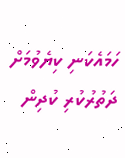ހަމައެކަނި ކިޔެވުމަށް ދަތުރުކުރި ކުދިން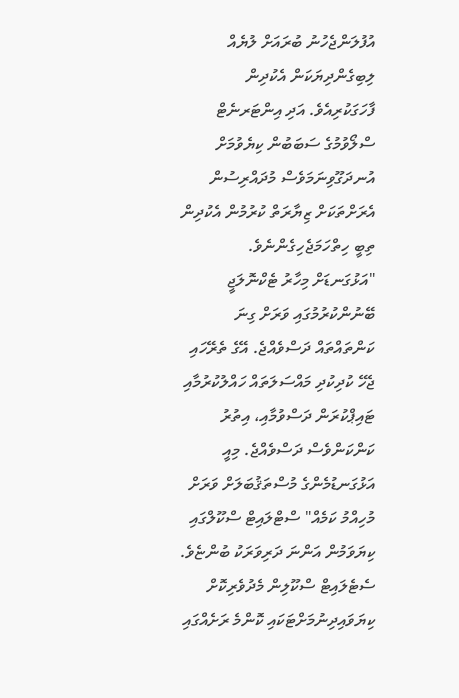އުފުލަންޖެހުނު ބުރައަށް ލުޔެއް ލިބިގެންދިޔަކަން އެކުދިން ފާހަގަކުރިއެވެ. އަދި އިންޓަރނެޓް ސްލޯވުމުގެ ސަބަބުން ކިޔެވުމަށް އުނދަގޫވިނަމަވެސް މުދައްރިސުން އެރަށްތަކަށް ޒިޔާރަތް ކުރުމުން އެކުދިން ތިބީ ހިތްހަމަޖެހިގެންނެވެ.
"އަޅުގަނޑަށް މިހާރު ޓެކްނޮލަޖީ ބޭނުންކުރުމުގައި ވަރަށް ގިނަ ކަންތައްތައް ދަސްވެއްޖެ. އޭގެ ތެރޭހައި ޖެހޭ ކުދިކުދި މައްސަލަތައް ހައްލުކުރުމާއި ޓައިޕްކުރަން ދަސްވުމާއި، އިތުރު ކަންކަންވެސް ދަސްވެއްޖެ. މިއީ އަޅުގަނޑުމެންގެ މުސްތަޤުބަލަށް ވަރަށް މުހިއްމު ކަމެއް" ސްޓްލައިޓް ސްކޫލްގައި ކިޔަވަމުން އަންނަ ދަރިވަރަކު ބުންޏެވެ.
ސެޓެލައިޓް ސްކޫލިން މެދުވެރިކޮށް ކިޔަވައިދިނުމަށްޓަކައި ކޮންމެ ރަށެއްގައި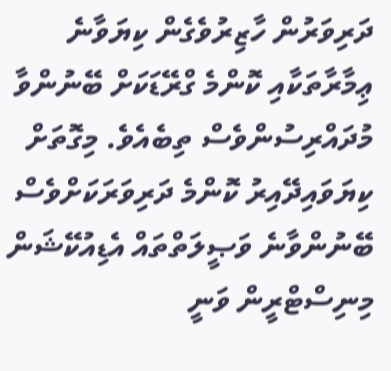ދަރިވަރުން ހާޒިރުވެގެން ކިޔަވާނެ ޢިމާރާތަކާއި ކޮންމެ ގްރޭޑަކަށް ބޭނުންވާ މުދައްރިސުންވެސް ތިބެއެވެ. މިގޮތަށް ކިޔަވައިދޭއިރު ކޮންމެ ދަރިވަރަކަށްވެސް ބޭނުންވާނެ ވަޞީލަތްތައް އެޑިއުކޭޝަން މިނިސްޓްރީން ވަނީ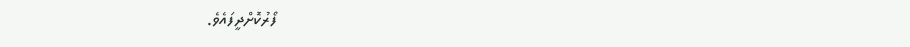ފޯރުކޮށްދީފައެވެ.